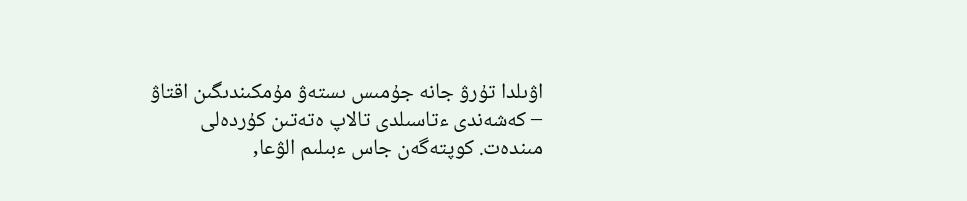اۋىلدا تۇرۋ جانە جۇمىس ىستەۋ مۇمكىندىگىن اقتاۋ – كەشەندى ءتاسىلدى تالاپ ەتەتىن كۇردەلى مىندەت. كوپتەگەن جاس ءبىلىم الۋعا,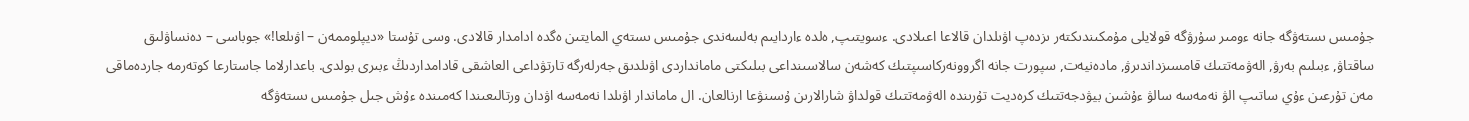جۇمىس ىستەۋگە جانە ءومىر سۇرۋگە قولايلى مۇمكىندىكتەر ىزدەپ اۋىلدان قالاعا اعىلادى. ءسويتىپ, ەلدە ءاردايىم بەلسەندى جۇمىس ىستەي المايتىن ەگدە ادامدار قالادى. وسى تۇستا «ديپلوممەن – اۋىلعا!» جوباسى – دەنساۋلىق ساقتاۋ, ءبىلىم بەرۋ, الەۋمەتتىك قامسىزداندىرۋ, مادەنيەت, سپورت جانە اگروونەركاسىپتىك كەشەن سالاسىنداعى بىلىكتى مامانداردى اۋىلدىق جەرلەرگە تارتۋداعى العاشقى قادامداردىڭ ءبىرى بولدى. باعدارلاما جاستارعا كوتەرمە جاردەماقى مەن تۇرعىن ءۇي ساتىپ الۋ نەمەسە سالۋ ءۇشىن بيۋدجەتتىك كرەديت تۇرىندە الەۋمەتتىك قولداۋ شارالارىن ۇسىنۋعا ارنالعان. ال ماماندار اۋىلدا نەمەسە اۋدان ورتالىعىندا كەمىندە ءۇش جىل جۇمىس ىستەۋگە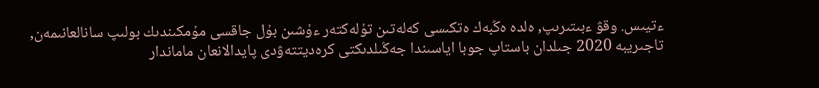ءتيىس. وقۋ ءبىتىرىپ, ەلدە ەڭبەك ەتكىسى كەلەتىن تۇلەكتەر ءۇشىن بۇل جاقسى مۇمكىندىك بولىپ سانالعانىمەن, تاجىريبە 2020 جىلدان باستاپ جوبا اياسىندا جەڭىلدىكتى كرەديتتەۋدى پايدالانعان ماماندار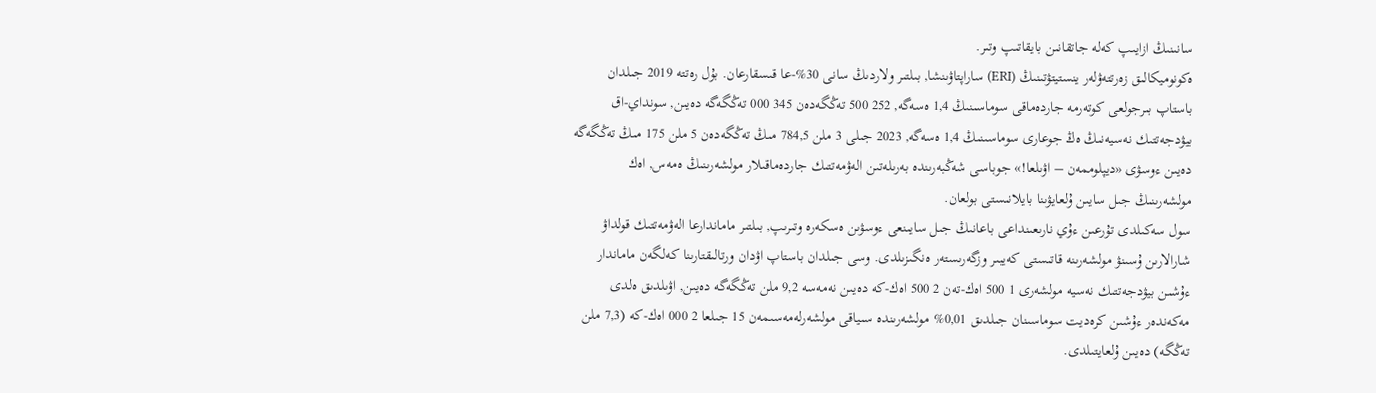سانىنىڭ ازايىپ كەلە جاتقانىن بايقاتىپ وتىر.
ەكونوميكالىق زەرتتەۋلەر ينستيتۋتىنىڭ (ERI) ساراپتاۋىنشا, بىلتىر ولاردىڭ سانى 30%-عا قىسقارعان. بۇل رەتتە 2019 جىلدان باستاپ بىرجولعى كوتەرمە جاردەماقى سوماسىنىڭ 1,4 ەسەگە, 252 500 تەڭگەدەن 345 000 تەڭگەگە دەيىن, سونداي-اق بيۋدجەتتىك نەسيەنىڭ ەڭ جوعارى سوماسىنىڭ 1,4 ەسەگە, 2023 جىلى 3 ملن 784,5 مىڭ تەڭگەدەن 5 ملن 175 مىڭ تەڭگەگە دەيىن ءوسۋى «ديپلوممەن – اۋىلعا!» جوباسى شەڭبەرىندە بەرىلەتىن الەۋمەتتىك جاردەماقىلار مولشەرىنىڭ ەمەس, اەك مولشەرىنىڭ جىل سايىن ۇلعايۋىنا بايلانىستى بولعان.
سول سەكىلدى تۇرعىن ءۇي نارىعىنداعى باعانىڭ جىل سايىنعى ءوسۋىن ەسكەرە وتىرىپ, بىلتىر ماماندارعا الەۋمەتتىك قولداۋ شارالارىن ۇسىنۋ مولشەرىنە قاتىستى كەيبىر وزگەرىستەر ەنگىزىلدى. وسى جىلدان باستاپ اۋدان ورتالىقتارىنا كەلگەن ماماندار ءۇشىن بيۋدجەتتىك نەسيە مولشەرى 1 500 اەك-تەن 2 500 اەك-كە دەيىن نەمەسە 9,2 ملن تەڭگەگە دەيىن, اۋىلدىق ەلدى مەكەندەر ءۇشىن كرەديت سوماسىنان جىلدىق 0,01% مولشەرىندە سىياقى مولشەرلەمەسىمەن 15 جىلعا 2 000 اەك-كە (7,3 ملن تەڭگە) دەيىن ۇلعايتىلدى.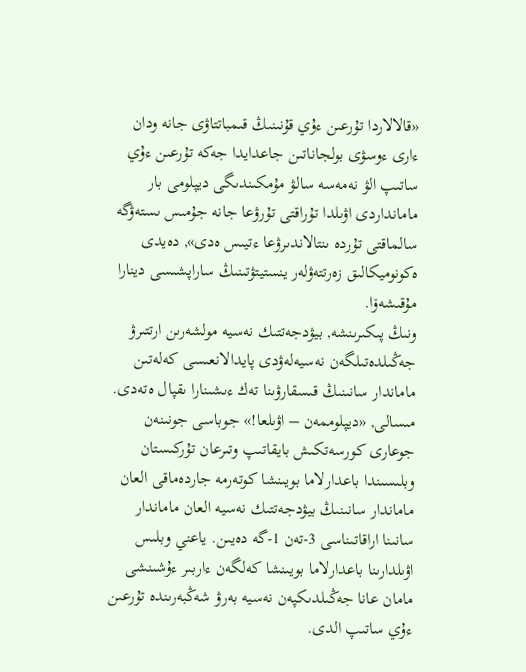«قالالاردا تۇرعىن ءۇي قۇنىنىڭ قىمباتتاۋى جانە ودان ءارى ءوسۋى بولجاناتىن جاعدايدا جەكە تۇرعىن ءۇي ساتىپ الۋ نەمەسە سالۋ مۇمكىندىگى ديپلومى بار مامانداردى اۋىلدا تۇراقتى تۇرۋعا جانە جۇمىس ىستەۋگە سالماقتى تۇردە ىنتالاندىرۋعا ءتيىس ەدى», دەيدى ەكونوميكالىق زەرتتەۋلەر ينستيتۋتىنىڭ ساراپشىسى دينارا مۇقىشەۆا.
ونىڭ پىكىرىنشە, بيۋدجەتتىك نەسيە مولشەرىن ارتتىرۋ جەڭىلدەتىلگەن نەسيەلەۋدى پايدالانعىسى كەلەتىن ماماندار سانىنىڭ قىسقارۋىنا تەك ءىشىنارا ىقپال ەتەدى. مىسالى, «ديپلوممەن – اۋىلعا!» جوباسى جونىنەن جوعارى كورسەتكىش بايقاتىپ وتىرعان تۇركىستان وبلىسىندا باعدارلاما بويىنشا كوتەرمە جاردەماقى العان ماماندار سانىنىڭ بيۋدجەتتىك نەسيە العان ماماندار سانىنا اراقاتىناسى 3-تەن 1-گە دەيىن. ياعني وبلىس اۋىلدارىنا باعدارلاما بويىنشا كەلگەن ءاربىر ءۇشىنشى مامان عانا جەڭىلدىكپەن نەسيە بەرۋ شەڭبەرىندە تۇرعىن ءۇي ساتىپ الدى.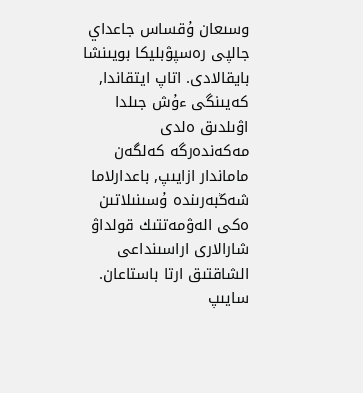وسىعان ۇقساس جاعداي جالپى رەسپۋبليكا بويىنشا بايقالادى. اتاپ ايتقاندا, كەيىنگى ءۇش جىلدا اۋىلدىق ەلدى مەكەندەرگە كەلگەن ماماندار ازايىپ, باعدارلاما شەڭبەرىندە ۇسىنىلاتىن ەكى الەۋمەتتىك قولداۋ شارالارى اراسىنداعى الشاقتىق ارتا باستاعان.
سايىپ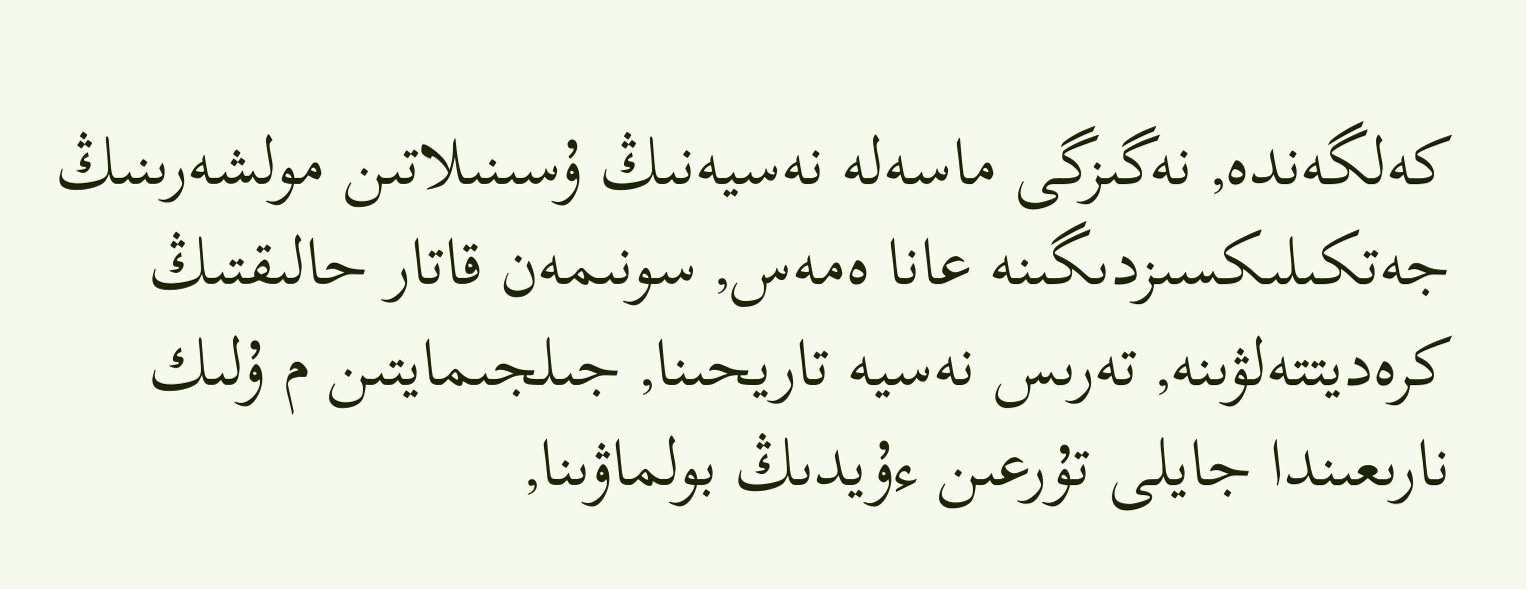كەلگەندە, نەگىزگى ماسەلە نەسيەنىڭ ۇسىنىلاتىن مولشەرىنىڭ جەتكىلىكسىزدىگىنە عانا ەمەس, سونىمەن قاتار حالىقتىڭ كرەديتتەلۋىنە, تەرىس نەسيە تاريحىنا, جىلجىمايتىن م ۇلىك نارىعىندا جايلى تۇرعىن ءۇيدىڭ بولماۋىنا,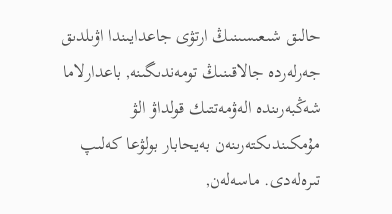حالىق شىعىسىنىڭ ارتۋى جاعدايىندا اۋىلدىق جەرلەردە جالاقىنىڭ تومەندىگىنە, باعدارلاما شەڭبەرىندە الەۋمەتتىك قولداۋ الۋ مۇمكىندىكتەرىنەن بەيحابار بولۋعا كەلىپ تىرەلەدى. ماسەلەن,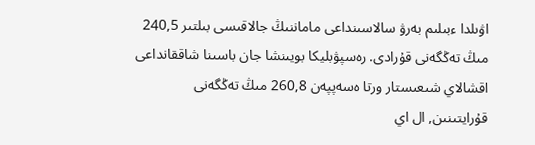اۋىلدا ءبىلىم بەرۋ سالاسىنداعى ماماننىڭ جالاقىسى بىلتىر 240,5 مىڭ تەڭگەنى قۇرادى. رەسپۋبليكا بويىنشا جان باسىنا شاققانداعى اقشالاي شىعىستار ورتا ەسەپپەن 260,8 مىڭ تەڭگەنى قۇرايتىنىن, ال اي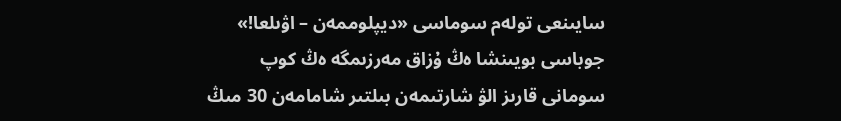سايىنعى تولەم سوماسى «ديپلوممەن – اۋىلعا!» جوباسى بويىنشا ەڭ ۇزاق مەرزىمگە ەڭ كوپ سومانى قارىز الۋ شارتىمەن بىلتىر شامامەن 30 مىڭ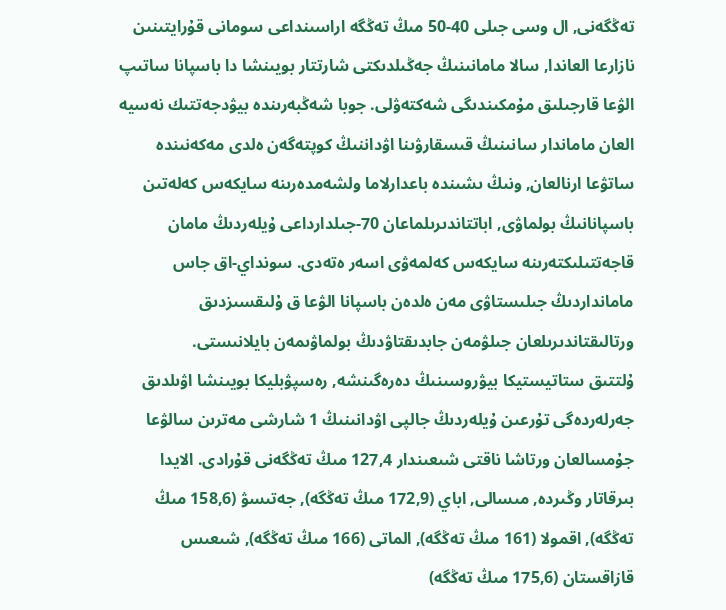تەڭگەنى, ال وسى جىلى 40-50 مىڭ تەڭگە اراسىنداعى سومانى قۇرايتىنىن نازارعا العاندا, سالا مامانىنىڭ جەڭىلدىكتى شارتتار بويىنشا دا باسپانا ساتىپ الۋعا قارجىلىق مۇمكىندىگى شەكتەۋلى. جوبا شەڭبەرىندە بيۋدجەتتىك نەسيە العان ماماندار سانىنىڭ قىسقارۋىنا اۋداننىڭ كوپتەگەن ەلدى مەكەنىندە ساتۋعا ارنالعان, ونىڭ ىشىندە باعدارلاما ولشەمدەرىنە سايكەس كەلەتىن باسپانانىڭ بولماۋى, اباتتاندىرىلماعان 70-جىلدارداعى ۇيلەردىڭ مامان قاجەتتىلىكتەرىنە سايكەس كەلمەۋى اسەر ەتەدى. سونداي-اق جاس مامانداردىڭ جىلىستاۋى مەن ەلدەن باسپانا الۋعا ق ۇلىقسىزدىق ورتالىقتاندىرىلعان جىلۋمەن جابدىقتاۋدىڭ بولماۋىمەن بايلانىستى.
ۇلتتىق ستاتيستيكا بيۋروسىنىڭ دەرەگىنشە, رەسپۋبليكا بويىنشا اۋىلدىق جەرلەردەگى تۇرعىن ۇيلەردىڭ جالپى اۋدانىنىڭ 1 شارشى مەترىن سالۋعا جۇمسالعان ورتاشا ناقتى شىعىندار 127,4 مىڭ تەڭگەنى قۇرادى. الايدا بىرقاتار وڭىردە, مىسالى, اباي (172,9 مىڭ تەڭگە), جەتىسۋ (158,6 مىڭ تەڭگە), اقمولا (161 مىڭ تەڭگە), الماتى (166 مىڭ تەڭگە), شىعىس قازاقستان (175,6 مىڭ تەڭگە)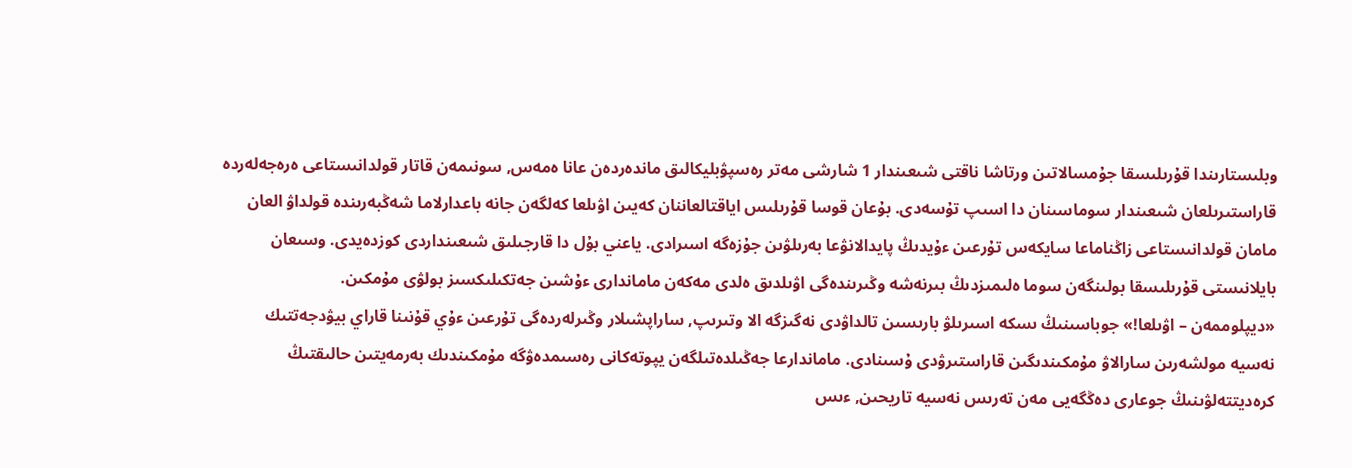وبلىستارىندا قۇرىلىسقا جۇمسالاتىن ورتاشا ناقتى شىعىندار 1 شارشى مەتر رەسپۋبليكالىق ماندەردەن عانا ەمەس, سونىمەن قاتار قولدانىستاعى ەرەجەلەردە قاراستىرىلعان شىعىندار سوماسىنان دا اسىپ تۇسەدى. بۇعان قوسا قۇرىلىس اياقتالعاننان كەيىن اۋىلعا كەلگەن جانە باعدارلاما شەڭبەرىندە قولداۋ العان مامان قولدانىستاعى زاڭناماعا سايكەس تۇرعىن ءۇيدىڭ پايدالانۋعا بەرىلۋىن جۇزەگە اسىرادى. ياعني بۇل دا قارجىلىق شىعىنداردى كوزدەيدى. وسىعان بايلانىستى قۇرىلىسقا بولىنگەن سوما ەلىمىزدىڭ بىرنەشە وڭىرىندەگى اۋىلدىق ەلدى مەكەن ماماندارى ءۇشىن جەتكىلىكسىز بولۋى مۇمكىن.
«ديپلوممەن – اۋىلعا!» جوباسىنىڭ ىسكە اسىرىلۋ بارىسىن تالداۋدى نەگىزگە الا وتىرىپ, ساراپشىلار وڭىرلەردەگى تۇرعىن ءۇي قۇنىنا قاراي بيۋدجەتتىك نەسيە مولشەرىن سارالاۋ مۇمكىندىگىن قاراستىرۋدى ۇسىنادى. ماماندارعا جەڭىلدەتىلگەن يپوتەكانى رەسىمدەۋگە مۇمكىندىك بەرمەيتىن حالىقتىڭ كرەديتتەلۋىنىڭ جوعارى دەڭگەيى مەن تەرىس نەسيە تاريحىن, ءىس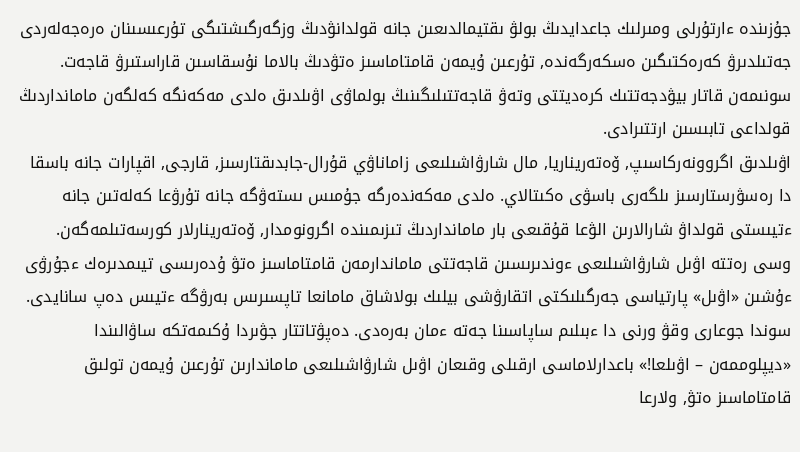جۇزىندە ءارتۇرلى ومىرلىك جاعدايدىڭ بولۋ ىقتيمالدىعىن جانە قولدانۋدىڭ وزگەرگىشتىگى تۇرعىسىنان ەرەجەلەردى جەتىلدىرۋ كەرەكتىگىن ەسكەرگەندە, تۇرعىن ۇيمەن قامتاماسىز ەتۋدىڭ بالاما نۇسقاسىن قاراستىرۋ قاجەت. سونىمەن قاتار بيۋدجەتتىك كرەديتتى وتەۋ قاجەتتىلىگىنىڭ بولماۋى اۋىلدىق ەلدى مەكەنگە كەلگەن مامانداردىڭ قولداعى تابىسىن ارتتىرادى.
اۋىلدىق اگروونەركاسىپ, ۆەتەريناريا, مال شارۋاشىلىعى زاماناۋي قۇرال-جابدىقتارسىز, قارجى, اقپارات جانە باسقا دا رەسۋرستارسىز ىلگەرى باسۋى ەكىتالاي. ەلدى مەكەندەرگە جۇمىس ىستەۋگە جانە تۇرۋعا كەلەتىن جانە ءتيىستى قولداۋ شارالارىن الۋعا قۇقىعى بار مامانداردىڭ تىزىمىندە اگرونومدار, ۆەتەرينارلار كورسەتىلمەگەن. وسى رەتتە اۋىل شارۋاشىلىعى ءوندىرىسىن قاجەتتى ماماندارمەن قامتاماسىز ەتۋ ۇدەرىسى تيىمدىرەك ءجۇرۋى ءۇشىن «اۋىل» پارتياسى جەرگىلىكتى اتقارۋشى بيلىك بولاشاق مامانعا تاپسىرىس بەرۋگە ءتيىس دەپ سانايدى. سوندا جوعارى وقۋ ورنى دا ءبىلىم ساپاسىنا جەتە ءمان بەرەدى. دەپۋتاتتار جۋىردا ۇكىمەتكە ساۋالىندا «ديپلوممەن – اۋىلعا!» باعدارلاماسى ارقىلى وقىعان اۋىل شارۋاشىلىعى ماماندارىن تۇرعىن ۇيمەن تولىق قامتاماسىز ەتۋ, ولارعا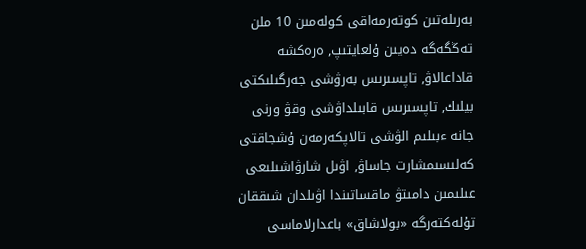بەرىلەتىن كوتەرمەاقى كولەمىن 10 ملن تەڭگەگە دەيىن ۇلعايتىپ, ەرەكشە قاداعالاۋ, تاپسىرىس بەرۋشى جەرگىلىكتى بيلىك, تاپسىرىس قابىلداۋشى وقۋ ورنى جانە ءبىلىم الۋشى تالاپكەرمەن ۇشجاقتى كەلىسىمشارت جاساۋ, اۋىل شارۋاشىلىعى عىلىمىن دامىتۋ ماقساتىندا اۋىلدان شىققان تۇلەكتەرگە «بولاشاق» باعدارلاماسى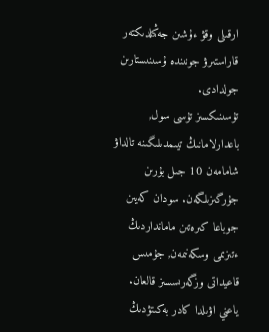ارقىلى وقۋ ءۇشىن جەڭىلدىكتەر قاراستىرۋ جونىندە ۇسىنىستارىن جولدادى.
تۇسىنىكسىز تۇسى سول, باعدارلامانىڭ تيىمدىلىگىنە تالداۋ شامامەن 10 جىل بۇرىن جۇرگىزىلگەن. سودان كەيىن جوباعا كىرەتىن مامانداردىڭ ءتىزىمى وسكەنىمەن, جۇمىس قاعيداتى وزگەرىسسىز قالعان. ياعني اۋىلدا كادر بەكىتۋدىڭ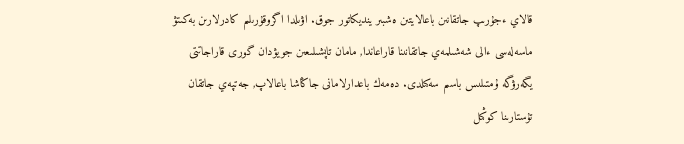قالاي ءجۇرىپ جاتقانىن باعالايتىن ەشبىر ينديكاتور جوق. اۋىلدا اگروقۇرىلىم كادرلارىن بەكىتۋ ماسەلەسى ءالى شەشىلمەي جاتقانىنا قاراعاندا, مامان تاپشىلىعىن جويۋدان گورى قاراجاتتى يگەرۋگە ۇمتىلىس باسىم سەكىلدى. دەمەك باعدارلامانى جاڭاشا باعالاپ, جەتپەي جاتقان تۇستارىنا كوڭىل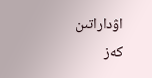اۋداراتىن كەز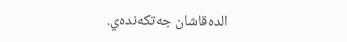الدەقاشان جەتكەندەي.